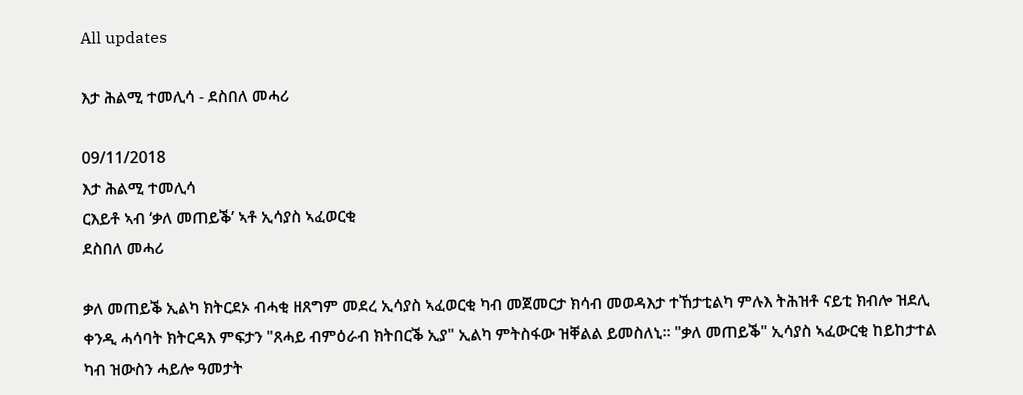All updates

እታ ሕልሚ ተመሊሳ - ደስበለ መሓሪ

09/11/2018
እታ ሕልሚ ተመሊሳ
ርእይቶ ኣብ ‘ቃለ መጠይቕ’ ኣቶ ኢሳያስ ኣፈወርቂ
ደስበለ መሓሪ

ቃለ መጠይቕ ኢልካ ክትርደኦ ብሓቂ ዘጸግም መደረ ኢሳያስ ኣፈወርቂ ካብ መጀመርታ ክሳብ መወዳእታ ተኸታቲልካ ምሉእ ትሕዝቶ ናይቲ ክብሎ ዝደሊ ቀንዲ ሓሳባት ክትርዳእ ምፍታን "ጸሓይ ብምዕራብ ክትበርቕ ኢያ" ኢልካ ምትስፋው ዝቐልል ይመስለኒ። "ቃለ መጠይቕ" ኢሳያስ ኣፈውርቂ ከይከታተል ካብ ዝውስን ሓይሎ ዓመታት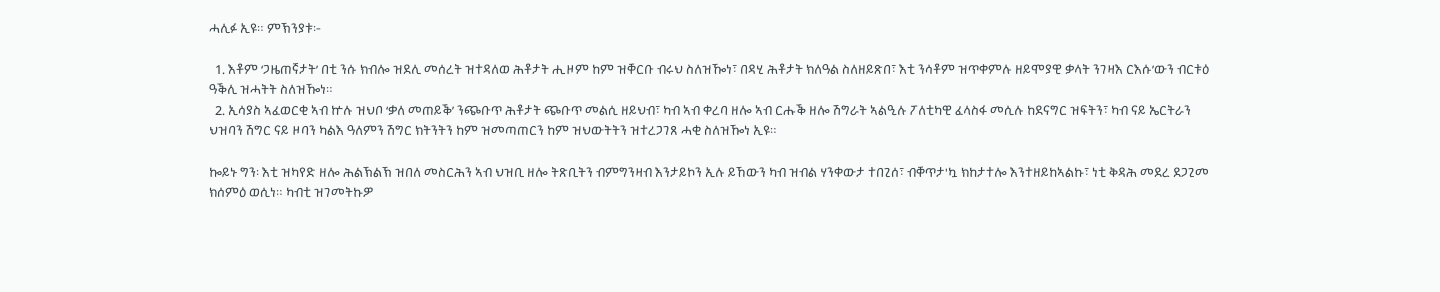ሓሊፉ ኢዩ። ምኽንያቱ፡-

  1. እቶም ‘ጋዜጠኛታት’ በቲ ንሱ ክብሎ ዝደሊ መሰረት ዝተዳለወ ሕቶታት ሒዞም ከም ዝቐርቡ ብሩህ ስለዝዀነ፣ በዳሂ ሕቶታት ክለዓል ስለዘይጽበ፣ እቲ ንሳቶም ዝጥቀምሉ ዘይሞያዊ ቃላት ንገዛእ ርእሱ’ውን ብርቱዕ ዓቕሊ ዝሓትት ስለዝዀነ።
  2. ኢሳያስ ኣፈወርቂ ኣብ ኵሉ ዝህቦ ‘ቃለ መጠይቕ’ ንጭቡጥ ሕቶታት ጭቡጥ መልሲ ዘይህብ፣ ካብ ኣብ ቀረባ ዘሎ ኣብ ርሑቕ ዘሎ ሽግራት ኣልዒሉ ፖለቲካዊ ፈላስፋ መሲሉ ከደናግር ዝፍትን፣ ካብ ናይ ኤርትራን ህዝባን ሽግር ናይ ዞባን ካልእ ዓለምን ሽግር ክትንትን ከም ዝመጣጠርን ከም ዝህውትትን ዝተረጋገጸ ሓቂ ስለዝዀነ ኢዩ።

ኰይኑ ግን፡ እቲ ዝካየድ ዘሎ ሕልኽልኽ ዝበለ መስርሕን ኣብ ህዝቢ ዘሎ ትጽቢትን ብምግንዛብ እንታይኮን ኢሉ ይኸውን ካብ ዝብል ሃንቀውታ ተበጊሰ፣ ብቐጥታ'ኳ ክከታተሎ እንተዘይከኣልኩ፣ ነቲ ቅዳሕ መደረ ደጋጊመ ክሰምዕ ወሲነ። ካብቲ ዝገመትኩዎ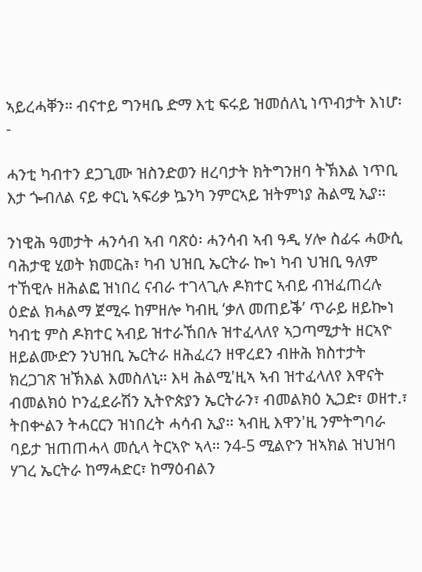ኣይረሓቐን። ብናተይ ግንዛቤ ድማ እቲ ፍሩይ ዝመሰለኒ ነጥብታት እነሆ፡-

ሓንቲ ካብተን ደጋጊሙ ዝስንድወን ዘረባታት ክትግንዘባ ትኽእል ነጥቢ እታ ጐብለል ናይ ቀርኒ ኣፍሪቃ ኴንካ ንምርኣይ ዝትምነያ ሕልሚ ኢያ።

ንነዊሕ ዓመታት ሓንሳብ ኣብ ባጽዕ፡ ሓንሳብ ኣብ ዓዲ ሃሎ ስፊሩ ሓውሲ ባሕታዊ ሂወት ክመርሕ፣ ካብ ህዝቢ ኤርትራ ኰነ ካብ ህዝቢ ዓለም ተኸዊሉ ዘሕልፎ ዝነበረ ናብራ ተገላጊሉ ዶክተር ኣብይ ብዝፈጠረሉ ዕድል ክሓልማ ጀሚሩ ከምዘሎ ካብዚ ‘ቃለ መጠይቕ’ ጥራይ ዘይኰነ ካብቲ ምስ ዶክተር ኣብይ ዝተራኸበሉ ዝተፈላለየ ኣጋጣሚታት ዘርኣዮ ዘይልሙድን ንህዝቢ ኤርትራ ዘሕፈረን ዘዋረደን ብዙሕ ክስተታት ክረጋገጽ ዝኽእል እመስለኒ። እዛ ሕልሚ'ዚኣ ኣብ ዝተፈላለየ እዋናት ብመልክዕ ኮንፈደራሽን ኢትዮጵያን ኤርትራን፣ ብመልክዕ ኢጋድ፣ ወዘተ.፣ ትበቍልን ትሓርርን ዝነበረት ሓሳብ ኢያ። ኣብዚ እዋን'ዚ ንምትግባራ ባይታ ዝጠጠሓላ መሲላ ትርኣዮ ኣላ። ን4-5 ሚልዮን ዝኣክል ዝህዝባ ሃገረ ኤርትራ ከማሓድር፣ ከማዕብልን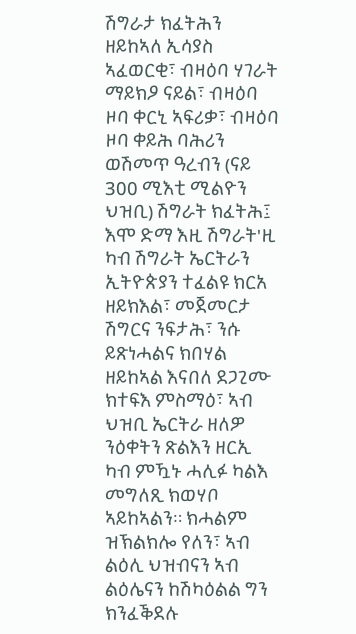ሽግራታ ክፈትሕን ዘይከኣለ ኢሳያስ ኣፈወርቂ፣ ብዛዕባ ሃገራት ማይክዖ ናይል፣ ብዛዕባ ዞባ ቀርኒ ኣፍሪቃ፣ ብዛዕባ ዞባ ቀይሕ ባሕሪን ወሽመጥ ዓረብን (ናይ 300 ሚእቲ ሚልዮን ህዝቢ) ሽግራት ክፈትሕ፤ እሞ ድማ እዚ ሽግራት'ዚ ካብ ሽግራት ኤርትራን ኢትዮጵያን ተፈልዩ ክርአ ዘይክእል፣ መጀመርታ ሽግርና ንፍታሕ፣ ንሱ ይጽነሓልና ክበሃል ዘይከኣል እናበለ ደጋጊሙ ክተፍእ ምስማዕ፣ ኣብ ህዝቢ ኤርትራ ዘለዎ ንዕቀትን ጽልእን ዘርኢ ካብ ምዃኑ ሓሊፉ ካልእ መግለጺ ክወሃቦ ኣይከኣልን። ክሓልም ዝኽልክሎ የለን፣ ኣብ ልዕሊ ህዝብናን ኣብ ልዕሌናን ከሽካዕልል ግን ክንፈቕደሉ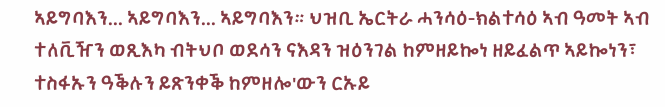ኣይግባእን... ኣይግባእን... ኣይግባእን። ህዝቢ ኤርትራ ሓንሳዕ-ክልተሳዕ ኣብ ዓመት ኣብ ተለቪዥን ወጺእካ ብትህቦ ወደሳን ናእዳን ዝዕንገል ከምዘይኰነ ዘይፈልጥ ኣይኰነን፣ ተስፋኡን ዓቕሉን ይጽንቀቕ ከምዘሎ'ውን ርኡይ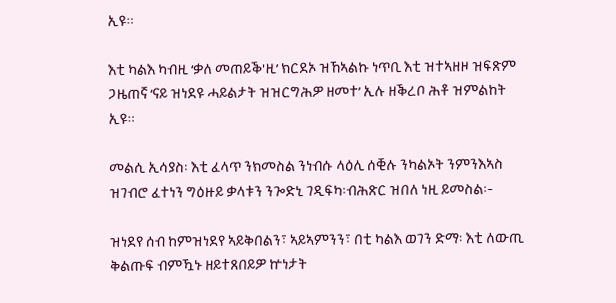ኢዩ።

እቲ ካልእ ካብዚ ‘ቃለ መጠይቕ'ዚ’ ክርደኦ ዝኸኣልኩ ነጥቢ እቲ ዝተኣዘዞ ዝፍጽም ጋዜጠኛ ‘ናይ ዝነደዩ ሓይልታት ዝዝርግሕዎ ዘመተ’ ኢሉ ዘቕረቦ ሕቶ ዝምልከት ኢዩ።

መልሲ ኢሳያስ፡ እቲ ፈላጥ ንክመስል ንነብሱ ላዕሊ ሰቒሉ ንካልኦት ንምንእኣስ ዝገብሮ ፈተነን ግዕዙይ ቃላቱን ንጐድኒ ገዲፍካ፡ብሕጽር ዝበለ ነዚ ይመስል፡-

ዝነደየ ሰብ ከምዝነደየ ኣይቅበልን፣ ኣይኣምንን፣ በቲ ካልእ ወገን ድማ፡ እቲ ለውጢ ቅልጡፍ ብምዃኑ ዘይተጸበይዎ ኵነታት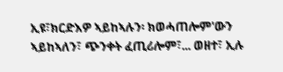ኢዩ፣ክርድእዎ ኣይከኣሉን፡ ክወሓጠሎም'ውን ኣይከኣለን፣ ጭንቀት ፈጢሪሎም፣... ወዘተ፣ ኢሉ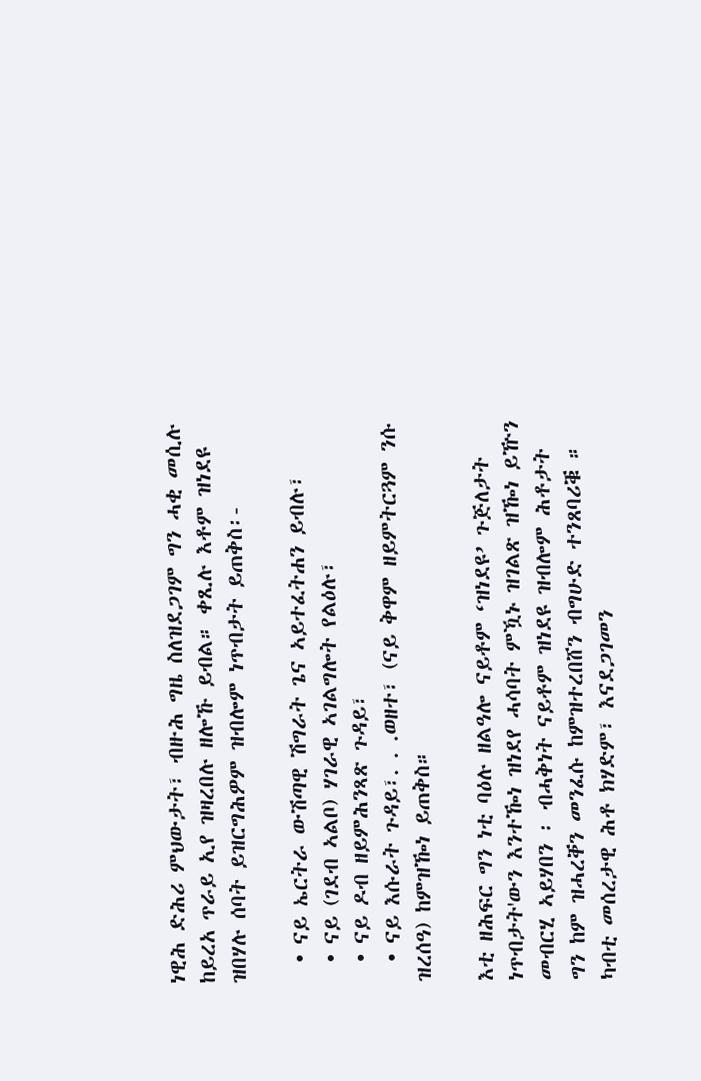ነዊሕ ድሕሪ ምህውታት፣ ብዙሕ ግዜ ስለዝደጋገም ግን ሓቂ መሲሉ ከይረአ ጥራይ ኢየ ዝዛረበሉ ዘሎኹ ይብል። ቀጺሉ እቶም ዝነደዩ ዝበሃሉ ሰባት ይዝርግሕዎም ዝብሎም ነጥብታት ይጠቅስ፡-

  • ናይ ኤርትራ ውሽጣዊ ሽግራት ጌና ኣይተፈትሐን ይብሉ፣
  • ናይ (ገደብ ኣልቦ) ሃገራዊ ኣገልግሎት የልዕሉ፣
  • ናይ ዶብ ዘይምሕንጻጽ ጉዳይ፣
  • ናይ እሱራት ጉዳይ፣. . .ወዘተ፣ (ናይ ቅዋም ዘይምትርጓም ንሱ ዝረሰዓ) ከምዝዀነ ይጠቅስ።

እቲ ዘሕፍር ግን ነቲ ባዕሉ ዘልዓሎ ናይቶም ‘ዝነደዩ’ ጉጅለታት ነጥብታት'ውን እንተዀነ ዝነደየ ሓሳባት ምዃኑ ዝገልጽ ዝዀነ ይዅን መብርሂ ኣይሃበን ፡ ብሓቅነት ናይቶም ዝነደዩ ዝብሎም ሕቶታት ግን ከም ዝሓረቐን መንፈሱ ከምዝተረበሸን ብግሁድ ተንጸባሪቑ ። ካብቲ መሰረታዊ ሕቶ ክሃድም፣ እናደጋገመን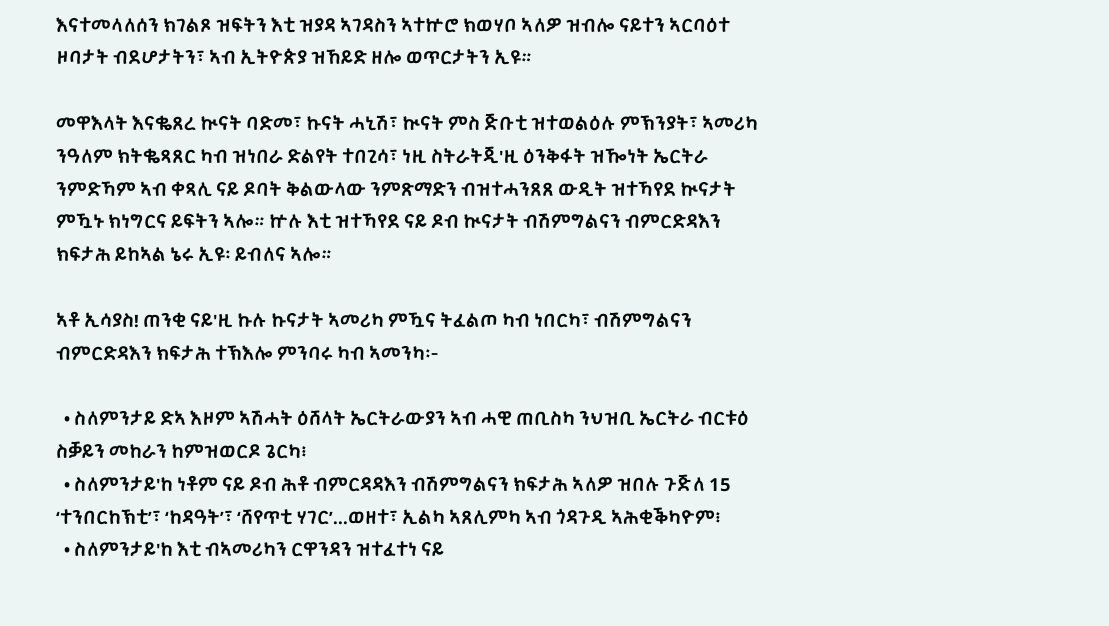እናተመላለሰን ክገልጾ ዝፍትን እቲ ዝያዳ ኣገዳስን ኣተኵሮ ክወሃቦ ኣለዎ ዝብሎ ናይተን ኣርባዕተ ዞባታት ብደሆታትን፣ ኣብ ኢትዮጵያ ዝኸይድ ዘሎ ወጥርታትን ኢዩ።

መዋእላት እናቈጸረ ኲናት ባድመ፣ ኩናት ሓኒሽ፣ ኲናት ምስ ጅቡቲ ዝተወልዕሉ ምኽንያት፣ ኣመሪካ ንዓለም ክትቈጻጸር ካብ ዝነበራ ድልየት ተበጊሳ፣ ነዚ ስትራትጂ'ዚ ዕንቅፋት ዝዀነት ኤርትራ ንምድኻም ኣብ ቀጻሊ ናይ ዶባት ቅልውላው ንምጽማድን ብዝተሓንጸጸ ውዲት ዝተኻየደ ኲናታት ምዃኑ ክነግርና ይፍትን ኣሎ። ኵሉ እቲ ዝተኻየደ ናይ ዶብ ኲናታት ብሽምግልናን ብምርድዳእን ክፍታሕ ይከኣል ኔሩ ኢዩ፡ ይብለና ኣሎ።

ኣቶ ኢሳያስ! ጠንቂ ናይ'ዚ ኩሉ ኩናታት ኣመሪካ ምዃና ትፈልጦ ካብ ነበርካ፣ ብሽምግልናን ብምርድዳእን ክፍታሕ ተኽእሎ ምንባሩ ካብ ኣመንካ፡-

  • ስለምንታይ ድኣ እዞም ኣሽሓት ዕሸላት ኤርትራውያን ኣብ ሓዊ ጠቢስካ ንህዝቢ ኤርትራ ብርቱዕ ስቓይን መከራን ከምዝወርዶ ጌርካ፧
  • ስለምንታይ'ከ ነቶም ናይ ዶብ ሕቶ ብምርዳዳእን ብሽምግልናን ክፍታሕ ኣለዎ ዝበሉ ጉጅለ 15 ‘ተንበርከኽቲ’፣ ‘ከዳዓት’፣ ‘ሸየጥቲ ሃገር’...ወዘተ፣ ኢልካ ኣጸሊምካ ኣብ ጎዳጉዲ ኣሕቂቕካዮም፧
  • ስለምንታይ'ከ እቲ ብኣመሪካን ርዋንዳን ዝተፈተነ ናይ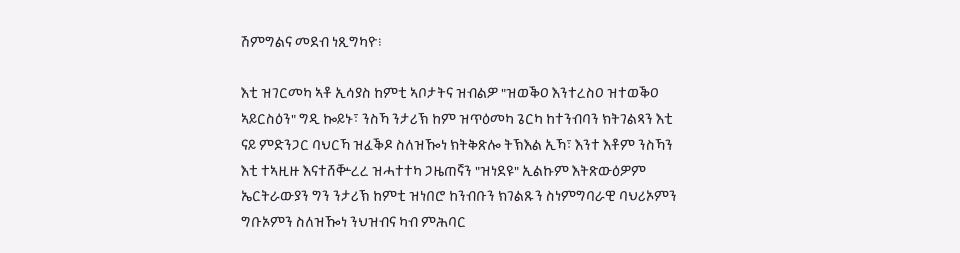ሽምግልና መደብ ነጺግካዮ፧

እቲ ዝገርመካ ኣቶ ኢሳያስ ከምቲ ኣቦታትና ዝብልዎ "ዝወቕዐ እንተረስዐ ዝተወቕዐ ኣይርስዕን" ግዲ ኰይኑ፣ ንስኻ ንታሪኽ ከም ዝጥዕመካ ጌርካ ከተንብባን ክትገልጻን እቲ ናይ ምድንጋር ባህርኻ ዝፈቕዶ ስለዝዀነ ክትቅጽሎ ትኽእል ኢኻ፣ እንተ እቶም ንስኻን እቲ ተኣዚዙ እናተሸቝረረ ዝሓተተካ ጋዜጠኛን "ዝነደዩ" ኢልኩም እትጽውዕዎም ኤርትራውያን ግን ንታሪኽ ከምቲ ዝነበሮ ከንብቡን ክገልጹን ስነምግባራዊ ባህሪኦምን ግቡኦምን ስለዝዀነ ንህዝብና ካብ ምሕባር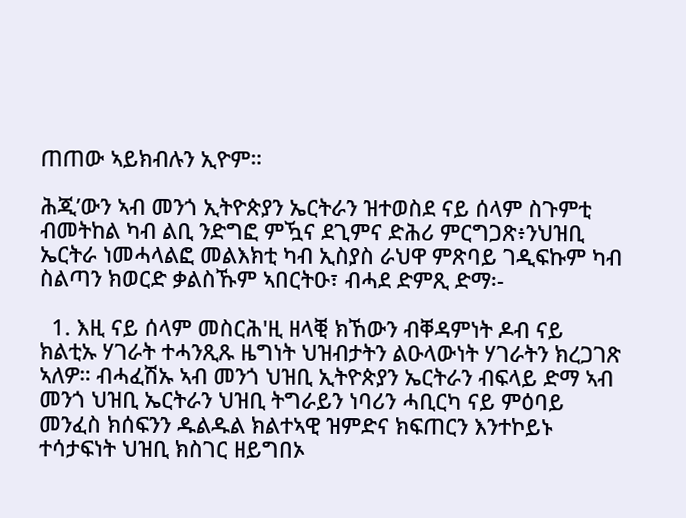ጠጠው ኣይክብሉን ኢዮም።

ሕጂ’ውን ኣብ መንጎ ኢትዮጵያን ኤርትራን ዝተወስደ ናይ ሰላም ስጉምቲ ብመትከል ካብ ልቢ ንድግፎ ምዃና ደጊምና ድሕሪ ምርግጋጽ፥ንህዝቢ ኤርትራ ነመሓላልፎ መልእክቲ ካብ ኢስያስ ራህዋ ምጽባይ ገዲፍኩም ካብ ስልጣን ክወርድ ቃልስኹም ኣበርትዑ፣ ብሓደ ድምጺ ድማ፡-

  1. እዚ ናይ ሰላም መስርሕ'ዚ ዘላቒ ክኸውን ብቐዳምነት ዶብ ናይ ክልቲኡ ሃገራት ተሓንጺጹ ዜግነት ህዝብታትን ልዑላውነት ሃገራትን ክረጋገጽ ኣለዎ። ብሓፈሽኡ ኣብ መንጎ ህዝቢ ኢትዮጵያን ኤርትራን ብፍላይ ድማ ኣብ መንጎ ህዝቢ ኤርትራን ህዝቢ ትግራይን ነባሪን ሓቢርካ ናይ ምዕባይ መንፈስ ክሰፍንን ዱልዱል ክልተኣዊ ዝምድና ክፍጠርን እንተኮይኑ ተሳታፍነት ህዝቢ ክስገር ዘይግበኦ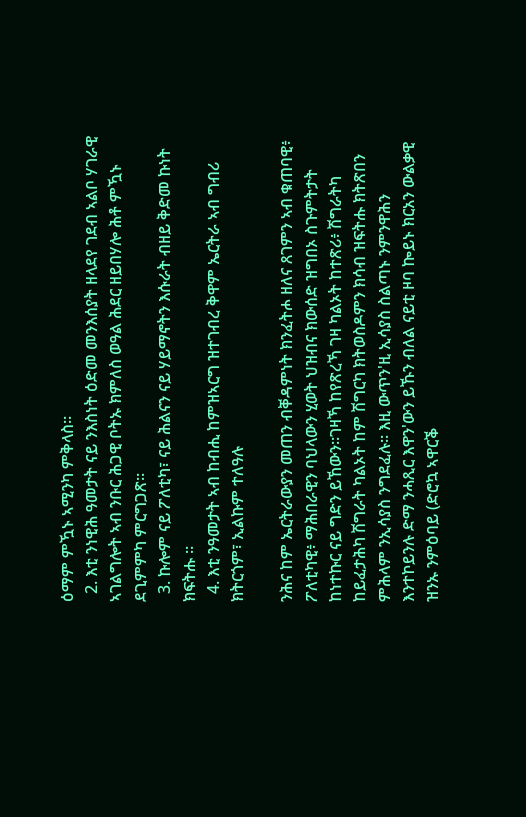ዕማም ምዃኑ ኣሚንካ ምቅላስ።
  2. እቲ ንነዊሕ ዓመታት ናይ ንእስነት ዕድመ መንእሰያት ዘላደየ ገደብ ኣልቦ ሃገራዊ ኣገልግሎት ኣብ ንቡር ሕጋዊ ቦትኡ ክምለስ ወዓል ሕደር ዘይበሃሎ ሕቶ ምዃኑ ደጊምምካ ምርግጋጽ።
  3. ኩሎም ናይ ፖለቲካ፣ ናይ ሕልናን ናይ ሃይማኖትን እሱራት ብዘይ ቅድመ ኩነት ክፍትሑ ።
  4. እቲ ንዓመታት ኣብ ከብሒ ከምዝኣርግ ዝተገብረ ቅዋም ኤርትራ ኣብ ግብሪ ክትርጎም፣ ኢልኩም ተለዓሉ

ንሕና ከም ኤርትራውያን መጠን ብቐዳምነት ክንፈትሖ ዘለና ጸገምን ኣብ ቁጠባዊ፥ ፖለቲካዊ፥ ማሕበራዊን ባህላውን ሂወት ህዝብና ክውሰድ ዝግበኦ ስጉምትታት ከነተኩር ናይ ግድን ይኸውን።ገዛኻ ከየጽረኻ ገዛ ካልኦት ከተጽሪ፥ ሽግራትካ ከይፈታሕካ ሽግራት ካልኦት ከም ሽግርካ ክትወስዶምን ክሳብ ዝፍትሑ ክትጽበን ምሕላም ንኢሳያስ ንግደፈሉ። እዚ ውጥን'ዚ ኢሳያስ ስልጣኑ ንምንዋሕን እንተኮይንሉ ድማ ንሓጺር እዋን'ውን ይኹን ብለል ናይቲ ዞባ ኰይኑ ክርአን ውልቃዊ ዝንኡ ንምዕባይ (ድሮኳ ኣዋርቕ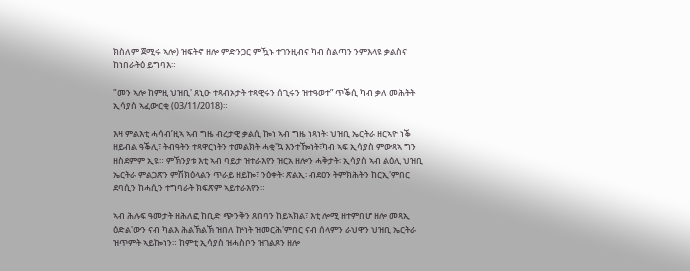ክስለም ጀሚሩ ኣሎ) ዝፍትኖ ዘሎ ምድንጋር ምዃኑ ተገንዚብና ካብ ስልጣን ንምእላዩ ቃልስና ከነበራትዕ ይግባእ።

"መን ኣሎ ከምዚ ህዝቢ' ጸኒዑ ተጻብኦታት ተጻዊሩን ሰጊሩን ዝተዓወተ” ጥቕሲ ካብ ቃለ መሕትት ኢሳያስ ኣፈውርቂ (03/11/2018)።

እዛ ምልእቲ ሓሳብ’ዚኣ ኣብ ግዜ ብረታዊ ቃልሲ ኰነ ኣብ ግዜ ነጻነት፡ ህዝቢ ኤርትራ ዘርኣዮ ነቕ ዘይብል ዓቕሊ፣ ትብዓትን ተጻዋርነትን ተመልክት ሓቂ'ኳ እንተዀነት፣ካብ ኣፍ ኢሳያስ ምውጻኣ ግን ዘስደምም ኢዩ። ምኽንያቱ እቲ ኣብ ባይታ ዝተራእየን ዝርአ ዘሎን ሓቅታት፡ ኢሳያስ ኣብ ልዕሊ ህዝቢ ኤርትራ ምልጋጽን ምሽክዕላልን ጥራይ ዘይኰ፣ ንዕቀት፡ ጽልኢ፡ ብደዐን ትምክሕትን ከርኢ'ምበር ደባሲን ከሓሲን ተግባራት ክፍጽም ኣይተራእየን።

ኣብ ሕሉፍ ዓመታት ዘሕለፎ ከቢድ ጭንቅን ጸበባን ከይኣክል፣ እቲ ሎሚ ዘተምበሆ ዘሎ መጻኢ ዕድል'ውን ናብ ካልእ ሕልኽልኽ ዝበለ ኵነት ዝመርሕ'ምበር ናብ ሰላምን ራህዋን ህዝቢ ኤርትራ ዝጥምት ኣይኰነን። ከምቲ ኢሳያስ ዝሓስቦን ዝገልጾን ዘሎ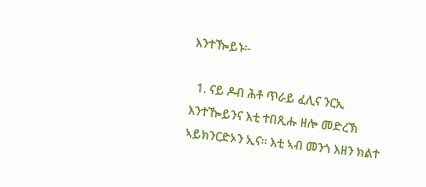እንተዀይኑ፡-

  1. ናይ ዶብ ሕቶ ጥራይ ፈሊና ንርኢ እንተዀይንና እቲ ተበጺሑ ዘሎ መድረኽ ኣይክንርድኦን ኢና። እቲ ኣብ መንጎ እዘን ክልተ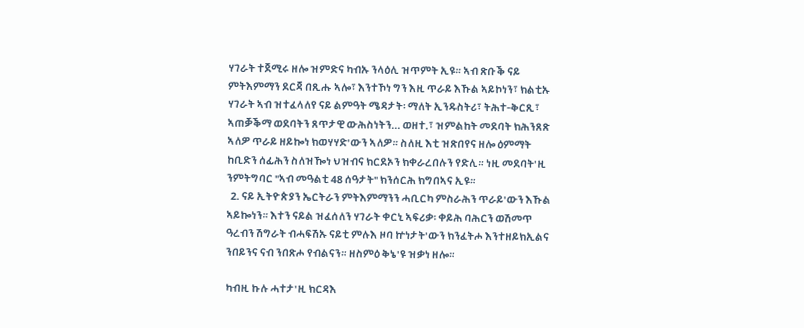ሃገራት ተጀሚሩ ዘሎ ዝምድና ካብኡ ንላዕሊ ዝጥምት ኢዩ። ኣብ ጽቡቕ ናይ ምትእምማን ደርጃ በጺሑ ኣሎ፣ እንተኾነ ግን እዚ ጥራይ እኹል ኣይኮነን፣ ክልቲኡ ሃገራት ኣብ ዝተፈላለየ ናይ ልምዓት ሜዳታት፡ ማለት ኢንዱስትሪ፣ ትሕተ-ቅርጺ፣ ኣጠቓቕማ ወደባትን ጸጥታዊ ውሕስነትን... ወዘተ.፣ ዝምልከት መደባት ክሕንጸጽ ኣለዎ ጥራይ ዘይኰነ ክወሃሃድ'ውን ኣለዎ። ስለዚ እቲ ዝጽበየና ዘሎ ዕምማት ከቢድን ሰፊሕን ስለዝዀነ ህዝብና ክርደኦን ክቀራረበሉን የድሊ። ነዚ መደባት'ዚ ንምትግባር "ኣብ መዓልቲ 48 ሰዓታት" ክንሰርሕ ክግበኣና ኢዩ።
  2. ናይ ኢትዮጵያን ኤርትራን ምትእምማንን ሓቢርካ ምስራሕን ጥራይ'ውን እኹል ኣይኰነን። እተን ናይል ዝፈሰለን ሃገራት ቀርኒ ኣፍሪቃ፡ ቀይሕ ባሕርን ወሽመጥ ዓረብን ሽግራት ብሓፍሽኡ ናይቲ ምሉእ ዞባ ኵነታት'ውን ክንፈትሖ እንተዘይክኢልና ንበይንና ናብ ንበጽሖ የብልናን። ዘስምዕ ቅኔ'ዩ ዝቃነ ዘሎ።

ካብዚ ኩሉ ሓተታ'ዚ ክርዳእ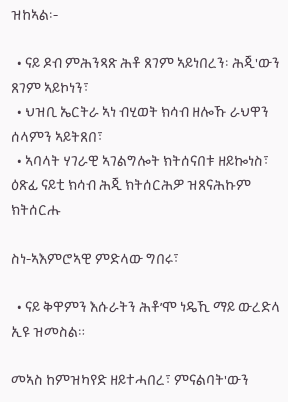ዝከኣል፡-

  • ናይ ዶብ ምሕንጻጽ ሕቶ ጸገም ኣይነበረን፡ ሕጂ'ውን ጸገም ኣይኮነን፣
  • ህዝቢ ኤርትራ ኣነ ብሂወት ክሳብ ዘሎኹ ራህዋን ሰላምን ኣይትጸበ፣
  • ኣባላት ሃገራዊ ኣገልግሎት ክትሰናበቱ ዘይኰነስ፣ ዕጽፊ ናይቲ ክሳብ ሕጂ ክትሰርሕዎ ዝጸናሕኩም ክትሰርሑ

ስነ-ኣእምሮኣዊ ምድላው ግበሩ፣

  • ናይ ቅዋምን እሱራትን ሕቶ’ሞ ነዴኺ ማይ ውረድላ ኢዩ ዝመስል።

መኣስ ከምዝካየድ ዘይተሓበረ፣ ምናልባት'ውን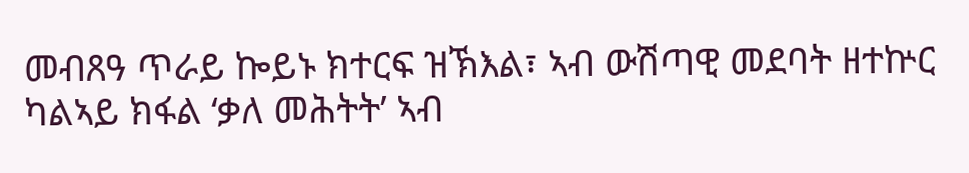መብጸዓ ጥራይ ኰይኑ ክተርፍ ዝኽእል፣ ኣብ ውሽጣዊ መደባት ዘተኵር ካልኣይ ክፋል ‘ቃለ መሕትት’ ኣብ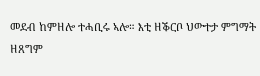መደብ ከምዘሎ ተሓቢሩ ኣሎ። እቲ ዘቕርቦ ህውተታ ምግማት ዘጸግም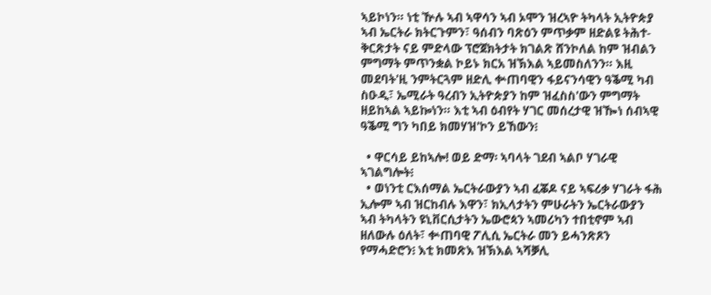ኣይኮነን። ነቲ ዅሉ ኣብ ኣዋሳን ኣብ ኦሞን ዝረኣዮ ትካላት ኢትዮጵያ ኣብ ኤርትራ ክትርጉምን፣ ዓሰብን ባጽዕን ምጥቃም ዘድልዩ ትሕተ-ቅርጽታት ናይ ምድላው ፕሮጀክትታት ክገልጽ ሸንኮለል ከም ዝብልን ምግማት ምጥንቋል ኮይኑ ክርአ ዝኽእል ኣይመስለንን። እዚ መደባት'ዚ ንምትርጓም ዘድሊ ቍጠባዊን ፋይናንሳዊን ዓቕሚ ካብ ስዑዲ፣ ኤሚራት ዓረብን ኢትዮጵያን ከም ዝፈስስ'ውን ምግማት ዘይከኣል ኣይኰነን። እቲ ኣብ ዕብየት ሃገር መሰረታዊ ዝዀነ ሰብኣዊ ዓቕሚ ግን ካበይ ክመሃዝ'ኮን ይኸውን፧

  • ዋርሳይ ይከኣሎ! ወይ ድማ፡ ኣባላት ገደብ ኣልቦ ሃገራዊ ኣገልግሎት፧
  • ወነንቲ ርእሰማል ኤርትራውያን ኣብ ፈቖዶ ናይ ኣፍሪቃ ሃገራት ፋሕ ኢሎም ኣብ ዝርከብሉ እዋን፣ ክኢላታትን ምሁራትን ኤርትራውያን ኣብ ትካላትን ዩኒቨርሲታትን ኤውሮጳን ኣመሪካን ተበቲኖም ኣብ ዘለውሉ ዕለት፣ ቍጠባዊ ፖሊሲ ኤርትራ መን ይሓንጽጾን የማሓድሮን፧ እቲ ክመጽእ ዝኽእል ኣሻቓሊ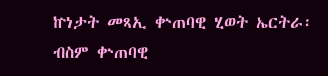ኵነታት መጻኢ ቍጠባዊ ሂወት ኤርትራ፡ ብስም ቍጠባዊ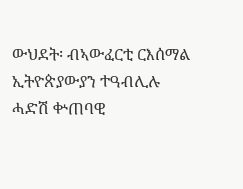ውህደት፡ ብኣውፈርቲ ርእሰማል ኢትዮጵያውያን ተዓብሊሉ ሓድሽ ቍጠባዊ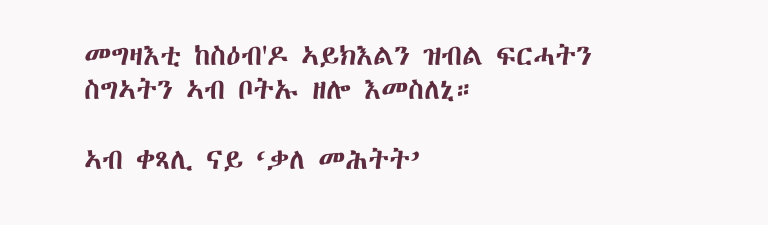መግዛእቲ ከስዕብ'ዶ ኣይክእልን ዝብል ፍርሓትን ስግኣትን ኣብ ቦትኡ ዘሎ እመስለኒ።

ኣብ ቀጻሊ ናይ ‘ቃለ መሕትት’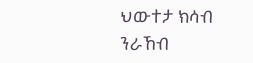ህውተታ ክሳብ ንራኸብ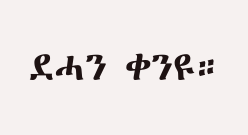ደሓን ቀንዩ።